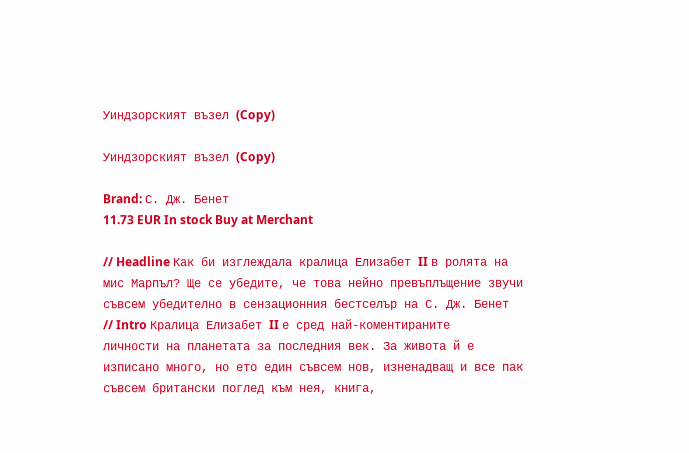Уиндзорският възел (Copy)

Уиндзорският възел (Copy)

Brand: С. Дж. Бенет
11.73 EUR In stock Buy at Merchant

// Headline Как би изглеждала кралица Елизабет II в ролята на мис Марпъл? Ще се убедите, че това нейно превъплъщение звучи съвсем убедително в сензационния бестселър на С. Дж. Бенет // Intro Кралица Елизабет II е сред най-коментираните личности на планетата за последния век. За живота й е изписано много, но ето един съвсем нов, изненадващ и все пак съвсем британски поглед към нея, книга,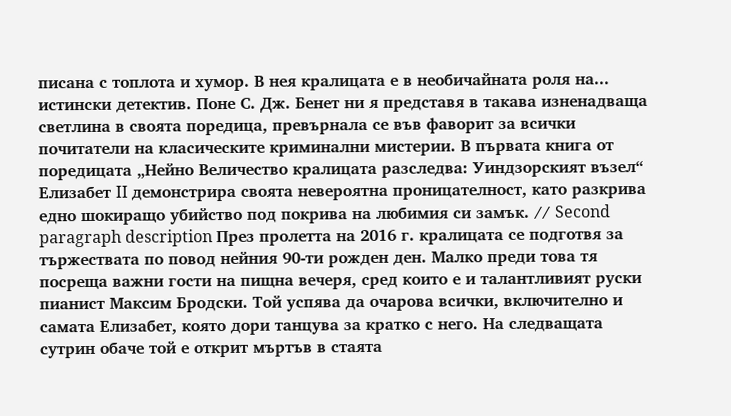писана с топлота и хумор. В нея кралицата е в необичайната роля на... истински детектив. Поне С. Дж. Бенет ни я представя в такава изненадваща светлина в своята поредица, превърнала се във фаворит за всички почитатели на класическите криминални мистерии. В първата книга от поредицата „Нейно Величество кралицата разследва: Уиндзорският възел“ Елизабет II демонстрира своята невероятна проницателност, като разкрива едно шокиращо убийство под покрива на любимия си замък. // Second paragraph description През пролетта на 2016 г. кралицата се подготвя за тържествата по повод нейния 90-ти рожден ден. Малко преди това тя посреща важни гости на пищна вечеря, сред които е и талантливият руски пианист Максим Бродски. Той успява да очарова всички, включително и самата Елизабет, която дори танцува за кратко с него. На следващата сутрин обаче той е открит мъртъв в стаята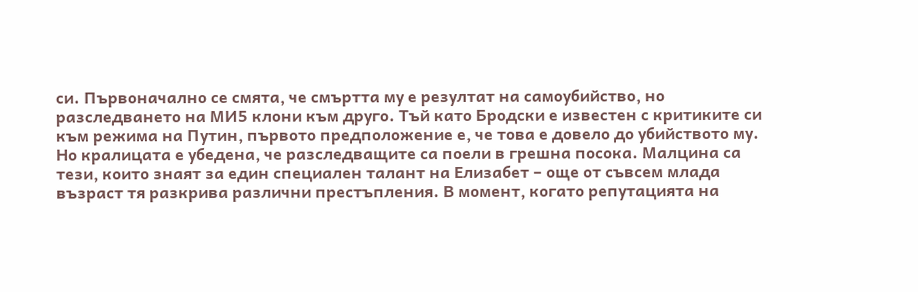си. Първоначално се смята, че смъртта му е резултат на самоубийство, но разследването на МИ5 клони към друго. Тъй като Бродски е известен с критиките си към режима на Путин, първото предположение е, че това е довело до убийството му. Но кралицата е убедена, че разследващите са поели в грешна посока. Малцина са тези, които знаят за един специален талант на Елизабет – още от съвсем млада възраст тя разкрива различни престъпления. В момент, когато репутацията на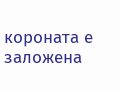короната е заложена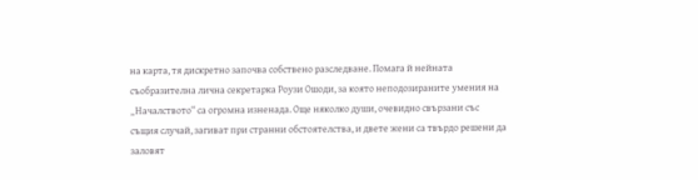на карта, тя дискретно започва собствено разследване. Помага й нейната съобразителна лична секретарка Роузи Ошоди, за която неподозираните умения на „Началството“ са огромна изненада. Още няколко души, очевидно свързани със същия случай, загиват при странни обстоятелства, и двете жени са твърдо решени да заловят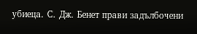убиеца. С. Дж. Бенет прави задълбочени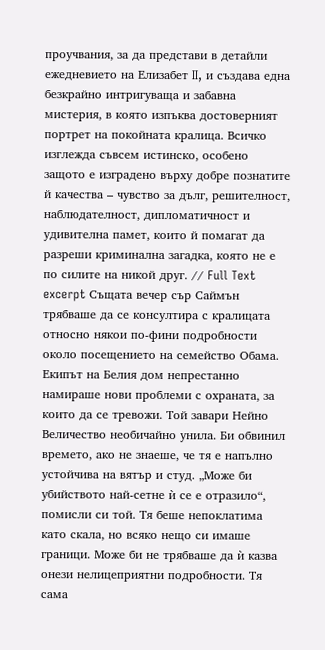проучвания, за да представи в детайли ежедневието на Елизабет II, и създава една безкрайно интригуваща и забавна мистерия, в която изпъква достоверният портрет на покойната кралица. Всичко изглежда съвсем истинско, особено защото е изградено върху добре познатите й качества – чувство за дълг, решителност, наблюдателност, дипломатичност и удивителна памет, които й помагат да разреши криминална загадка, която не е по силите на никой друг. // Full Text excerpt Същата вечер сър Саймън трябваше да се консултира с кралицата относно някои по-фини подробности около посещението на семейство Обама. Екипът на Белия дом непрестанно намираше нови проблеми с охраната, за които да се тревожи. Той завари Нейно Величество необичайно унила. Би обвинил времето, ако не знаеше, че тя е напълно устойчива на вятър и студ. „Може би убийството най-сетне ѝ се е отразило“, помисли си той. Тя беше непоклатима като скала, но всяко нещо си имаше граници. Може би не трябваше да ѝ казва онези нелицеприятни подробности. Тя сама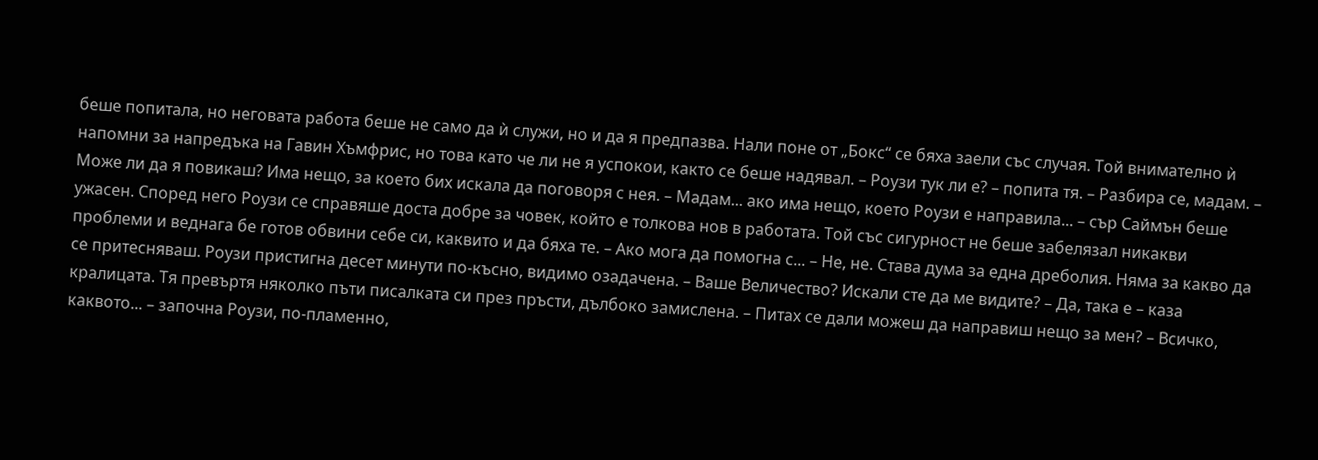беше попитала, но неговата работа беше не само да ѝ служи, но и да я предпазва. Нали поне от „Бокс“ се бяха заели със случая. Той внимателно ѝ напомни за напредъка на Гавин Хъмфрис, но това като че ли не я успокои, както се беше надявал. – Роузи тук ли е? – попита тя. – Разбира се, мадам. – Може ли да я повикаш? Има нещо, за което бих искала да поговоря с нея. – Мадам... ако има нещо, което Роузи е направила... – сър Саймън беше ужасен. Според него Роузи се справяше доста добре за човек, който е толкова нов в работата. Той със сигурност не беше забелязал никакви проблеми и веднага бе готов обвини себе си, каквито и да бяха те. – Ако мога да помогна с... – Не, не. Става дума за една дреболия. Няма за какво да се притесняваш. Роузи пристигна десет минути по-късно, видимо озадачена. – Ваше Величество? Искали сте да ме видите? – Да, така е – каза кралицата. Тя превъртя няколко пъти писалката си през пръсти, дълбоко замислена. – Питах се дали можеш да направиш нещо за мен? – Всичко, каквото... – започна Роузи, по-пламенно,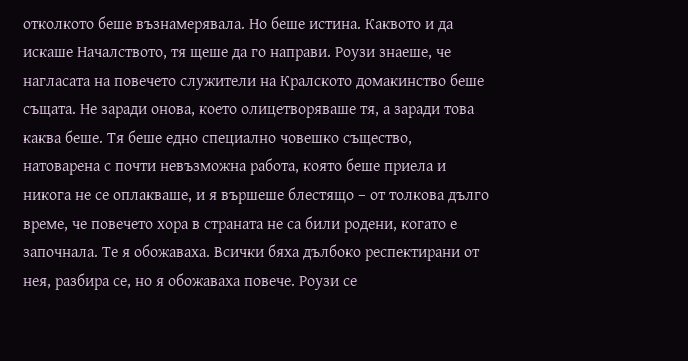отколкото беше възнамерявала. Но беше истина. Каквото и да искаше Началството, тя щеше да го направи. Роузи знаеше, че нагласата на повечето служители на Кралското домакинство беше същата. Не заради онова, което олицетворяваше тя, а заради това каква беше. Тя беше едно специално човешко същество, натоварена с почти невъзможна работа, която беше приела и никога не се оплакваше, и я вършеше блестящо – от толкова дълго време, че повечето хора в страната не са били родени, когато е започнала. Те я обожаваха. Всички бяха дълбоко респектирани от нея, разбира се, но я обожаваха повече. Роузи се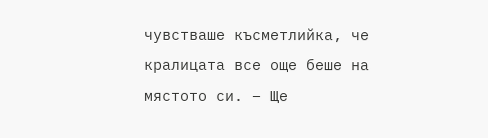чувстваше късметлийка, че кралицата все още беше на мястото си. – Ще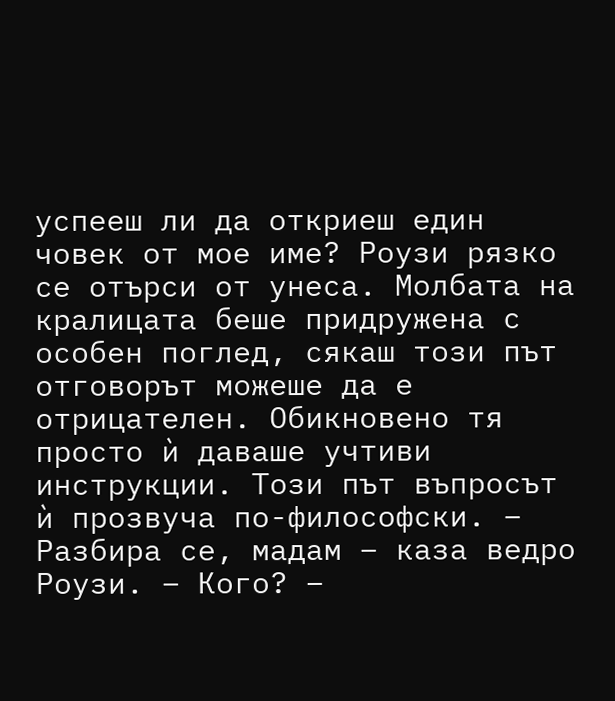успееш ли да откриеш един човек от мое име? Роузи рязко се отърси от унеса. Молбата на кралицата беше придружена с особен поглед, сякаш този път отговорът можеше да е отрицателен. Обикновено тя просто ѝ даваше учтиви инструкции. Този път въпросът ѝ прозвуча по-философски. – Разбира се, мадам – каза ведро Роузи. – Кого? –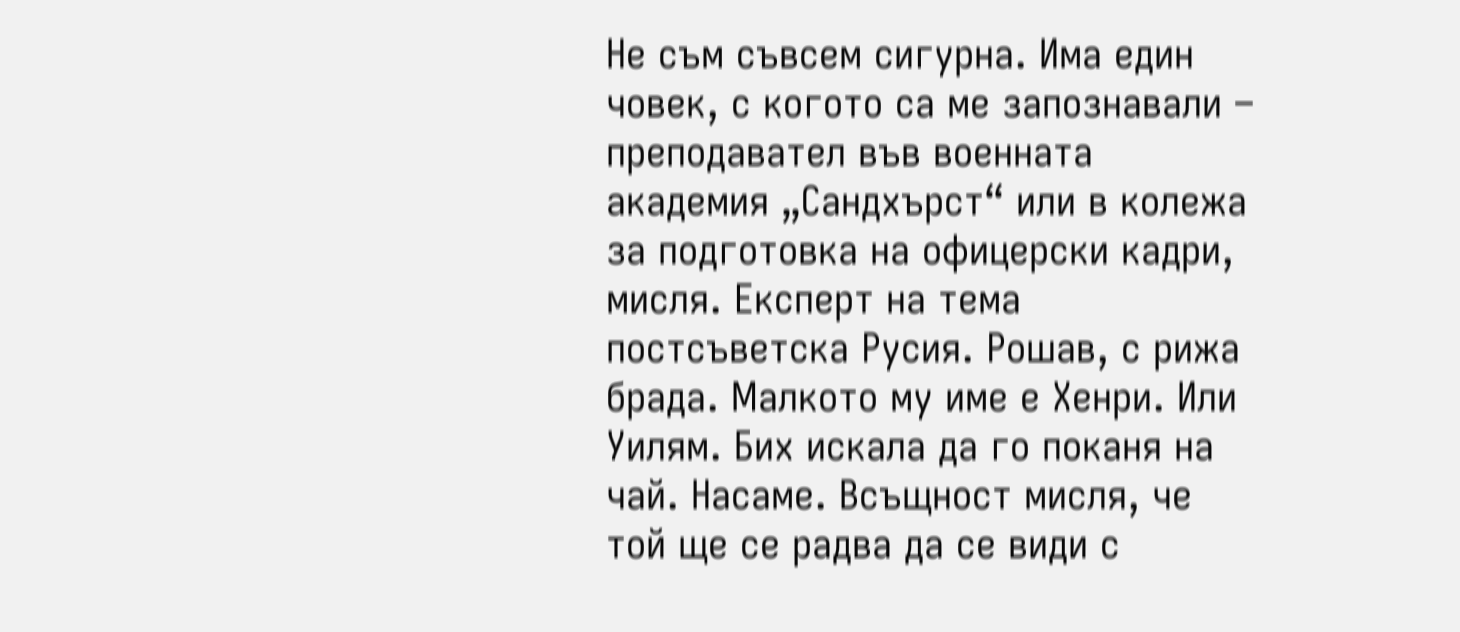Не съм съвсем сигурна. Има един човек, с когото са ме запознавали – преподавател във военната академия „Сандхърст“ или в колежа за подготовка на офицерски кадри, мисля. Експерт на тема постсъветска Русия. Рошав, с рижа брада. Малкото му име е Хенри. Или Уилям. Бих искала да го поканя на чай. Насаме. Всъщност мисля, че той ще се радва да се види с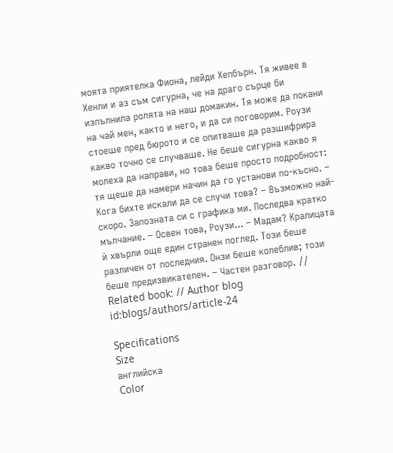моята приятелка Фиона, лейди Хепбърн. Тя живее в Хенли и аз съм сигурна, че на драго сърце би изпълнила ролята на наш домакин. Тя може да покани на чай мен, както и него, и да си поговорим. Роузи стоеше пред бюрото и се опитваше да разшифрира какво точно се случваше. Не беше сигурна какво я молеха да направи, но това беше просто подробност: тя щеше да намери начин да го установи по-късно. – Кога бихте искали да се случи това? – Възможно най-скоро. Запозната си с графика ми. Последва кратко мълчание. – Освен това, Роузи... – Мадам? Кралицата ѝ хвърли още един странен поглед. Този беше различен от последния. Онзи беше колеблив; този беше предизвикателен. – Частен разговор. // Related book: // Author blog id:blogs/authors/article-24

Specifications
Size
английска
Color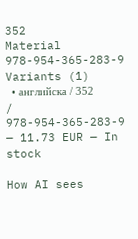352
Material
978-954-365-283-9
Variants (1)
  • английска / 352 / 978-954-365-283-9 — 11.73 EUR — In stock

How AI sees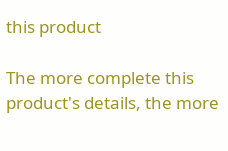this product

The more complete this product's details, the more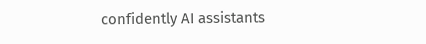confidently AI assistants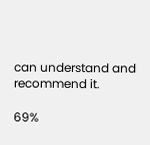can understand and recommend it.

69%